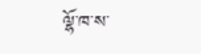ལྷོ་ཁ་ས་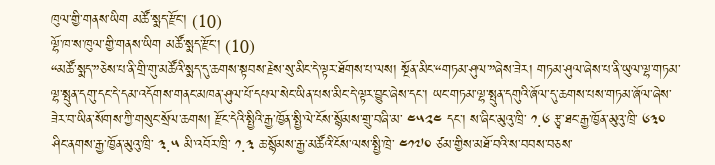ཁུལ་གྱི་གནས་ཡིག མཚོ་སྨད་རྫོང་། (10)
ལྷོ་ཁ་ས་ཁུལ་གྱི་གནས་ཡིག མཚོ་སྨད་རྫོང་། (10)
“མཚོ་སྨད་”ཅེས་པ་ནི་གྲི་གུ་མཚོའི་སྨད་དུ་ཆགས་སྟབས་རྗེས་སུ་མིང་དེ་ལྟར་ཐོགས་པ་ལས། སྔོན་མིང་“གཏམ་ཤུལ་”ཞེས་ཟེར། གཏམ་ཤུལ་ཞེས་པ་ནི་ཡུལ་ལྷ་གཏམ་ལྷ་སྤུན་དགུ་དང་དེ་དམ་འདོགས་གནང་མཁན་ཤུལ་པོ་དཔལ་སེང་ཡིན་པས་མིང་དེ་ལྟར་བྱུང་ཞེས་དང་། ཡང་གཏམ་ལྷ་སྤུན་དགུའི་ཞོལ་དུ་ཆགས་པས་གཏམ་ཞོལ་ཞེས་ཟེར་བ་ཡིན་སོགས་ཀྱི་གསུང་སྲོལ་ཆགས། རྫོང་དེའི་སྤྱིའི་རྒྱ་ཁྱོན་སྤྱི་ལེ་ངོས་སྙོམས་གྲུ་བཞི་མ་ ༤༥༢༤ དང་། ས་ཞིང་མུའུ་ཁྲི་ ༡.༦ རྩྭ་ཐང་རྒྱ་ཁྱོན་མུའུ་ཁྲི་ ༦༣༠ ཤིང་ནགས་རྒྱ་ཁྱོན་མུའུ་ཁྲི་ ༣.༥ མི་འབོར་ཁྲི་ ༡.༣ ཆ་སྙོམས་རྒྱ་མཚོའི་ངོས་ལས་སྤྱི་ཁྲེ་ ༤༡༧༠ ཙམ་གྱིས་མཐོ་བའི་ས་བབས་བཅས་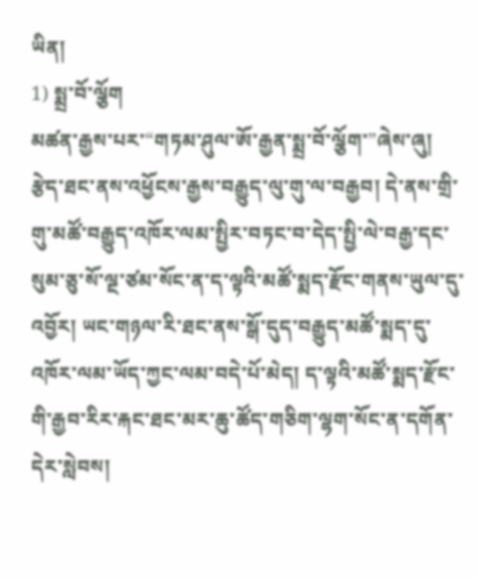ཡིན།
1) སྨྲ་བོ་ལྕོག
མཚན་རྒྱས་པར་“གཏམ་ཤུལ་ཨོ་རྒྱན་སྨྲ་བོ་ལྕོག་”ཞེས་ཞུ། རྩེད་ཐང་ནས་འཕྱོངས་རྒྱས་བརྒྱུད་ལུ་གུ་ལ་བརྒྱབ། དེ་ནས་གྲི་གུ་མཚོ་བརྒྱུད་འཁོར་ལམ་སྤྱིར་བཏང་བ་དེད་སྤྱི་ལེ་བརྒྱ་དང་སུམ་ཅུ་སོ་ལྔ་ཙམ་སོང་ན་ད་ལྟའི་མཚོ་སྨད་རྫོང་གནས་ཡུལ་དུ་འབྱོར། ཡང་གཉལ་རི་ཐང་ནས་སྒོ་དུད་བརྒྱུད་མཚོ་སྨད་དུ་འཁོར་ལམ་ཡོད་ཀྱང་ལམ་བདེ་པོ་མེད། ད་ལྟའི་མཚོ་སྨད་རྫོང་གི་རྒྱབ་རིར་རྐང་ཐང་མར་ཆུ་ཚོད་གཅིག་ལྷག་སོང་ན་དགོན་དེར་སླེབས།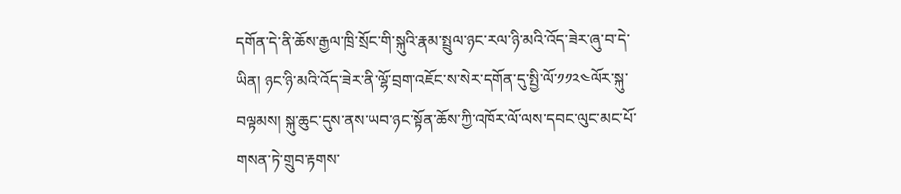དགོན་དེ་ནི་ཆོས་རྒྱལ་ཁྲི་སྲོང་གི་སྐུའི་རྣམ་སྤྲུལ་ཉང་རལ་ཉི་མའི་འོད་ཟེར་ཞུ་བ་དེ་ཡིན། ཉང་ཉི་མའི་འོད་ཟེར་ནི་ལྷོ་བྲག་འཇོང་ས་སེར་དགོན་དུ་སྤྱི་ལོ་༡༡༢༤ལོར་སྐུ་བལྟམས། སྐུ་ཆུང་དུས་ནས་ཡབ་ཉང་སྟོན་ཆོས་ཀྱི་འཁོར་ལོ་ལས་དབང་ལུང་མང་པོ་གསན་ཏེ་གྲུབ་རྟགས་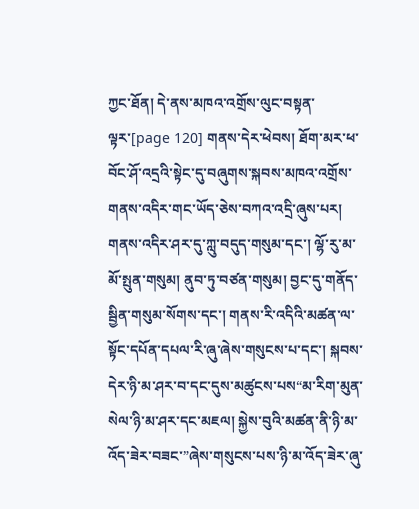ཀྱང་ཐོན། དེ་ནས་མཁའ་འགྲོས་ལུང་བསྟན་ལྟར་[page 120] གནས་དེར་ཕེབས། ཐོག་མར་ཕ་བོང་ཤོ་འདྲའི་སྟེང་དུ་བཞུགས་སྐབས་མཁའ་འགྲོས་གནས་འདིར་གང་ཡོད་ཅེས་བཀའ་འདྲི་ཞུས་པར། གནས་འདིར་ཤར་དུ་ཀླུ་བདུད་གསུམ་དང་། ལྷོ་རུ་མ་མོ་སྤུན་གསུམ། ནུབ་ཏུ་བཙན་གསུམ། བྱང་དུ་གནོད་སྦྱིན་གསུམ་སོགས་དང་། གནས་རི་འདིའི་མཚན་ལ་སྟོང་དཔོན་དཔལ་རི་ཞུ་ཞེས་གསུངས་པ་དང་། སྐབས་དེར་ཉི་མ་ཤར་བ་དང་དུས་མཚུངས་པས“མ་རིག་མུན་སེལ་ཉི་མ་ཤར་དང་མཇལ། སྐྱེས་བུའི་མཚན་ནི་ཉི་མ་འོད་ཟེར་བཟང་”ཞེས་གསུངས་པས་ཉི་མ་འོད་ཟེར་ཞུ་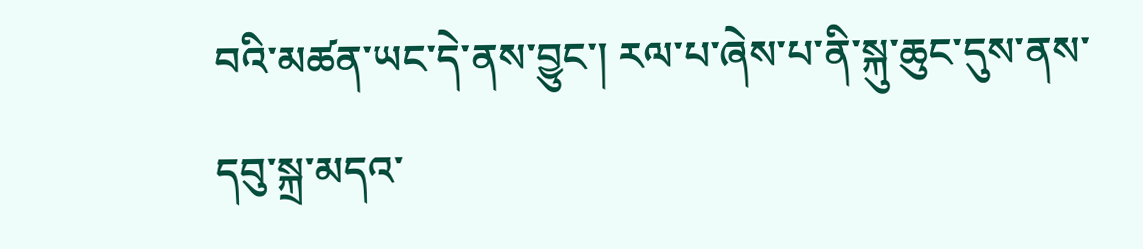བའི་མཚན་ཡང་དེ་ནས་བྱུང་། རལ་པ་ཞེས་པ་ནི་སྐུ་ཆུང་དུས་ནས་དབུ་སྐྲ་མདའ་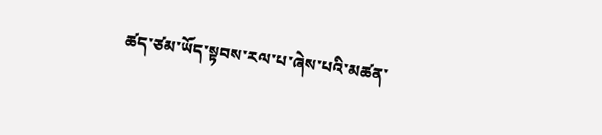ཚད་ཙམ་ཡོད་སྟབས་རལ་པ་ཞེས་པའི་མཚན་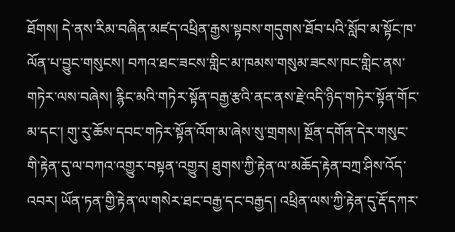ཐོགས། དེ་ནས་རིམ་བཞིན་མཛད་འཕྲིན་རྒྱས་སྟབས་གདུགས་ཐོབ་པའི་སློབ་མ་སྟོང་ཁ་ལོན་པ་བྱུང་གསུངས། བཀའ་ཐང་ཟངས་གླིང་མ་ཁམས་གསུམ་ཟངས་ཁང་གླིང་ནས་གཏེར་ལས་བཞེས། རྙིང་མའི་གཏེར་སྟོན་བརྒྱ་རྩའི་ནང་ནས་རྗེ་འདི་ཉིད་གཏེར་སྟོན་གོང་མ་དང་། གུ་རུ་ཆོས་དབང་གཏེར་སྟོན་འོག་མ་ཞེས་སུ་གྲགས། སྔོན་དགོན་དེར་གསུང་གི་རྟེན་དུ་ལ་བཀའ་འགྱུར་བསྟན་འགྱུར། ཐུགས་ཀྱི་རྟེན་ལ་མཆོད་རྟེན་བཀྲ་ཤིས་འོད་འབར། ཡོན་ཏན་གྱི་རྟེན་ལ་གསེར་ཐང་བརྒྱ་དང་བརྒྱད། འཕྲིན་ལས་ཀྱི་རྟེན་དུ་རྡོ་དཀར་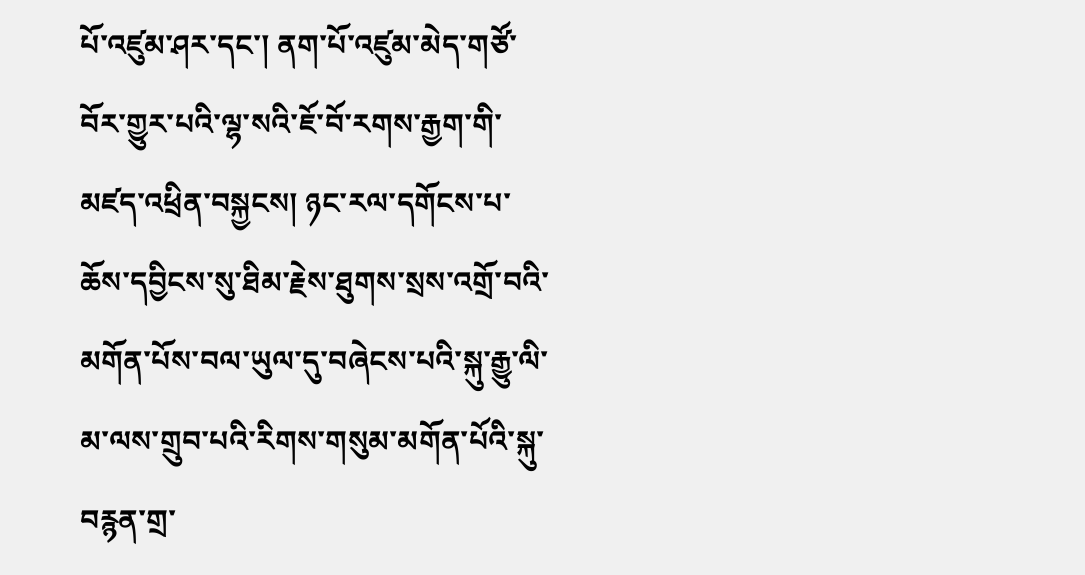པོ་འཛུམ་ཤར་དང་། ནག་པོ་འཛུམ་མེད་གཙོ་བོར་གྱུར་པའི་ལྷ་སའི་ཇོ་བོ་རགས་རྒྱག་གི་མཛད་འཕྲིན་བསྐྱངས། ཉང་རལ་དགོངས་པ་ཆོས་དབྱིངས་སུ་ཐིམ་རྗེས་ཐུགས་སྲས་འགྲོ་བའི་མགོན་པོས་བལ་ཡུལ་དུ་བཞེངས་པའི་སྐུ་རྒྱུ་ལི་མ་ལས་གྲུབ་པའི་རིགས་གསུམ་མགོན་པོའི་སྐུ་བརྙན་གྲ་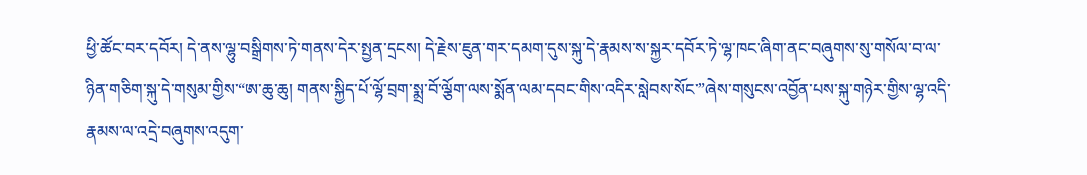ཕྱི་ཚོང་བར་དབོར། དེ་ནས་ལྷུ་བསྒྲིགས་ཏེ་གནས་དེར་སྤྱན་དྲངས། དེ་རྗེས་ཇུན་གར་དམག་དུས་སྐུ་དེ་རྣམས་ས་སྐྱར་དབོར་ཏེ་ལྷ་ཁང་ཞིག་ནང་བཞུགས་སུ་གསོལ་བ་ལ་ཉིན་གཅིག་སྐུ་དེ་གསུམ་གྱིས་“ཨ་ཆུ་ཆུ། གནས་སྐྱིད་པོ་ལྷོ་བྲག་སྨྲ་བོ་ལྕོག་ལས་སྨོན་ལམ་དབང་གིས་འདིར་སླེབས་སོང་”ཞེས་གསུངས་འབྱོན་པས་སྐུ་གཉེར་གྱིས་ལྷ་འདི་རྣམས་ལ་འདྲེ་བཞུགས་འདུག་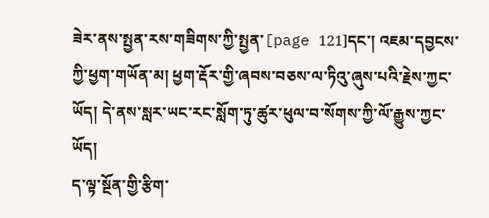ཟེར་ནས་སྤྱན་རས་གཟིགས་ཀྱི་སྤྱན་[page 121]དང་། འཇམ་དབྱངས་ཀྱི་ཕྱག་གཡོན་མ། ཕྱག་རྡོར་གྱི་ཞབས་བཅས་ལ་ཏིའུ་ཞུས་པའི་རྗེས་ཀྱང་ཡོད། དེ་ནས་སླར་ཡང་རང་སློག་ཏུ་ཚུར་ཕུལ་བ་སོགས་ཀྱི་ལོ་རྒྱུས་ཀྱང་ཡོད།
ད་ལྟ་སྔོན་གྱི་རྩིག་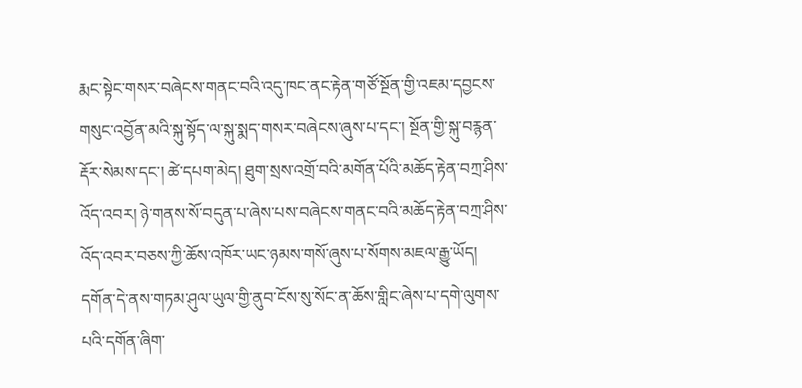རྨང་སྟེང་གསར་བཞེངས་གནང་བའི་འདུ་ཁང་ནང་རྟེན་གཙོ་སྔོན་གྱི་འཇམ་དབྱངས་གསུང་འབྱོན་མའི་སྐུ་སྟོད་ལ་སྐུ་སྨད་གསར་བཞེངས་ཞུས་པ་དང་། སྔོན་གྱི་སྐུ་བརྙན་རྡོར་སེམས་དང་། ཚེ་དཔག་མེད། ཐུག་སྲས་འགྲོ་བའི་མགོན་པོའི་མཆོད་རྟེན་བཀྲ་ཤིས་འོད་འབར། ཉེ་གནས་སོ་བདུན་པ་ཞེས་པས་བཞེངས་གནང་བའི་མཆོད་རྟེན་བཀྲ་ཤིས་འོད་འབར་བཅས་ཀྱི་ཆོས་འཁོར་ཡང་ཉམས་གསོ་ཞུས་པ་སོགས་མཇལ་རྒྱུ་ཡོད། དགོན་དེ་ནས་གཏམ་ཤུལ་ཡུལ་གྱི་ནུབ་ངོས་སུ་སོང་ན་ཆོས་གླིང་ཞེས་པ་དགེ་ལུགས་པའི་དགོན་ཞིག་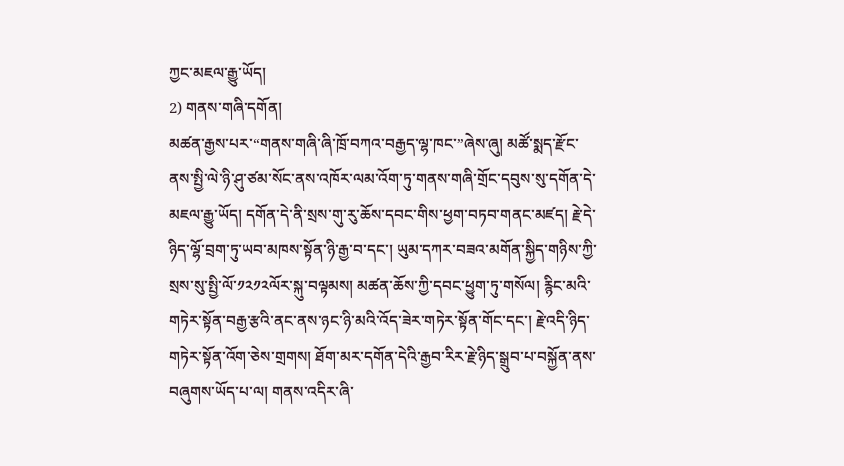ཀྱང་མཇལ་རྒྱུ་ཡོད།
2) གནས་གཞི་དགོན།
མཚན་རྒྱས་པར་“གནས་གཞི་ཞི་ཁྲོ་བཀའ་བརྒྱད་ལྷ་ཁང་”ཞེས་ཞུ། མཚོ་སྨད་རྫོང་ནས་སྤྱི་ལེ་ཉི་ཤུ་ཙམ་སོང་ནས་འཁོར་ལམ་འོག་ཏུ་གནས་གཞི་གྲོང་དབུས་སུ་དགོན་དེ་མཇལ་རྒྱུ་ཡོད། དགོན་དེ་ནི་སྲས་གུ་རུ་ཆོས་དབང་གིས་ཕྱག་བཏབ་གནང་མཛད། རྗེ་དེ་ཉིད་ལྷོ་བྲག་ཏུ་ཡབ་མཁས་སྟོན་ཉི་རྒྱ་བ་དང་། ཡུམ་དཀར་བཟའ་མགོན་སྐྱིད་གཉིས་ཀྱི་སྲས་སུ་སྤྱི་ལོ་༡༢༡༢ལོར་སྐུ་བལྟམས། མཚན་ཆོས་ཀྱི་དབང་ཕྱུག་ཏུ་གསོལ། རྙིང་མའི་གཏེར་སྟོན་བརྒྱ་རྩའི་ནང་ནས་ཉང་ཉི་མའི་འོད་ཟེར་གཏེར་སྟོན་གོང་དང་། རྗེ་འདི་ཉིད་གཏེར་སྟོན་འོག་ཅེས་གྲགས། ཐོག་མར་དགོན་དེའི་རྒྱབ་རིར་རྗེ་ཉིད་སྒྲུབ་པ་བསྐྱོན་ནས་བཞུགས་ཡོད་པ་ལ། གནས་འདིར་ཞི་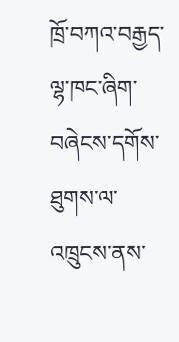ཁྲོ་བཀའ་བརྒྱད་ལྷ་ཁང་ཞིག་བཞེངས་དགོས་ཐུགས་ལ་འཁྲུངས་ནས་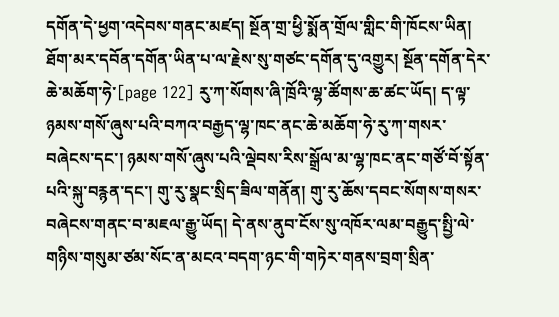དགོན་དེ་ཕྱག་འདེབས་གནང་མཛད། སྔོན་གྲ་ཕྱི་སྨོན་གྲོལ་གླིང་གི་ཁོངས་ཡིན། ཐོག་མར་དབོན་དགོན་ཡིན་པ་ལ་རྗེས་སུ་གཙང་དགོན་དུ་འགྱུར། སྔོན་དགོན་དེར་ཆེ་མཆོག་ཧེ་[page 122] རུ་ཀ་སོགས་ཞི་ཁྲོའི་ལྷ་ཚོགས་ཆ་ཚང་ཡོད། ད་ལྟ་ཉམས་གསོ་ཞུས་པའི་བཀའ་བརྒྱད་ལྷ་ཁང་ནང་ཆེ་མཆོག་ཧེ་རུ་ཀ་གསར་བཞེངས་དང་། ཉམས་གསོ་ཞུས་པའི་ལྡེབས་རིས་སྒྲོལ་མ་ལྷ་ཁང་ནང་གཙོ་བོ་སྟོན་པའི་སྐུ་བརྙན་དང་། གུ་རུ་སྣང་སྲིད་ཟིལ་གནོན། གུ་རུ་ཆོས་དབང་སོགས་གསར་བཞེངས་གནང་བ་མཇལ་རྒྱུ་ཡོད། དེ་ནས་ནུབ་ངོས་སུ་འཁོར་ལམ་བརྒྱུད་སྤྱི་ལེ་གཉིས་གསུམ་ཙམ་སོང་ན་མངའ་བདག་ཉང་གི་གཏེར་གནས་བྲག་སྲིན་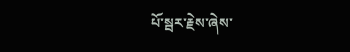པོ་སྦར་རྗེས་ཞེས་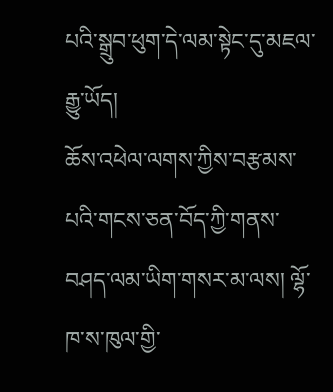པའི་སྒྲུབ་ཕུག་དེ་ལམ་སྟེང་དུ་མཇལ་རྒྱུ་ཡོད།
ཆོས་འཕེལ་ལགས་ཀྱིས་བརྩམས་པའི་གངས་ཅན་བོད་ཀྱི་གནས་བཤད་ལམ་ཡིག་གསར་མ་ལས། ལྷོ་ཁ་ས་ཁུལ་གྱི་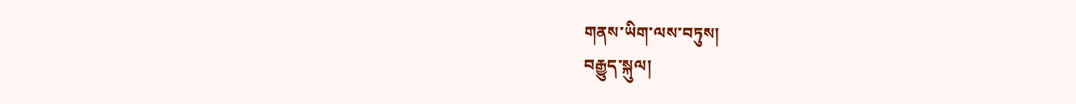གནས་ཡིག་ལས་བཏུས།
བརྒྱུད་སྐུལ།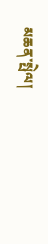མཆན་སྤེལ།